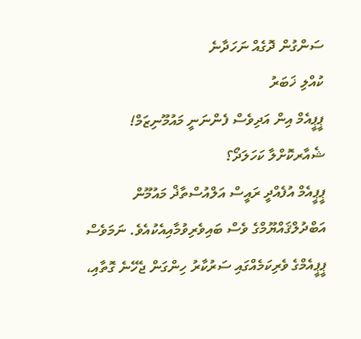ސަންގުން ދޮގެއް ނަހަދާނެ
ކުއްލި ޚަބަރު
ޕީޕީއެމް އިން އަދިވެސް ފެންނަނީ މައުމޫނިޒަމް!
ޝެއާރކޮށްލާ ކަހަލަދޯ؟
ޕީޕީއެމް އުފެއްދީ ރައީސް އަލްއުސްތާޛް މައުމޫން އަބްދުލްޤައްޔޫމްގެ ވެސް ބައިވެރިވުމާއިއެކުއެވެ. ނަމަވެސް ޕީޕީއެމްގެ ވެރިކަމެއްގައި ސަރުކާރު ހިންގަން ޖެހޭނެ ގޮތާއި،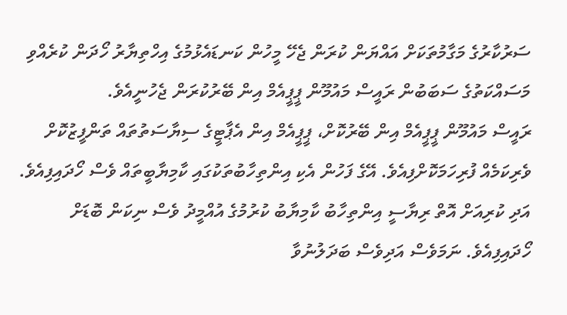ސަރުކާރުގެ މަގާމުތަކަށް އައްޔަން ކުރަން ޖެހޭ މީހުން ކަނޑައެޅުމުގެ އިހްތިޔާރު ހޯދަން ކުރެއްވި މަސައްކަތުގެ ސަބަބުން ރައީސް މައުމޫން ޕީޕީއެމް އިން ބޭރުކުރަން ޖެހުނީއެވެ.
ރައީސް މައުމޫން ޕީޕީއެމް އިން ބޭރުކޮށް، ޕީޕީއެމް އިން އެޕާޓީގެ ސިޔާސަތުތައް ތަންފީޒުކޮށް ވެރިކަމެއް ފުރިހަމަކޮށްފިއެވެ. އޭގެ ފަހުން އެކި އިންތިހާބުތަކުގައި ކާމިޔާބީތައް ވެސް ހޯދައިފިއެވެ. އަދި ކުރިއަށް އޮތް ރިޔާސީ އިންތިހާބު ކާމިޔާބު ކުރުމުގެ އުއްމީދު ވެސް ނިކަން ބޮޑަށް ހޯދައިފިއެވެ. ނަމަވެސް އަދިވެސް ބަދަލުނުވާ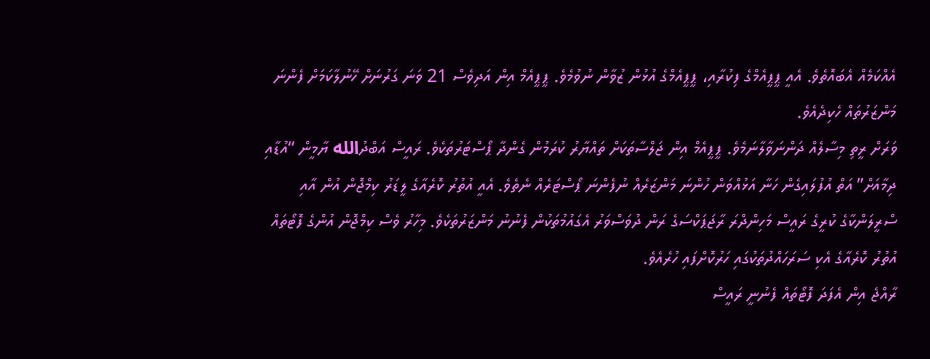އެއްކަމެއް އެބައޮތެވެ. އެއީ ޕީޕީއެމްގެ ފިކުރާއި، ޕީޕީއެމްގެ އުޅުން ޒުވާން ނުވުމެވެ. ޕީޕީއެމް އިން އަދިވެސް 21 ވަނަ ގަރުނަށް ހޭނުލާކަމަށް ފެންނަ މަންޒަރުތައް ހެކިދެއެވެ.
ވަރަށް ރީތި މިސާލެއް ދަންނަވާލާނަމެވެ. ޕީޕީއެމް އިން ޖަލްސާތަކަށް ތައްޔާރު ކުރަމުން ގެންދާ ޕޯސްޓަރުތަކެވެ. ރައީސް އަބްދުالله ޔާމީން “އުޑާއި ދިމާއަށް” އަތް އުފުލައިގެން ހަނާ އަޅުއްވަން ހުންނަ މަންޒަރެއް ނުފެންނަ ޕޯސްޓަރެއް ނެތެވެ. އެއީ އުތުރު ކޮރެއާގެ ލީޑަރު ކިމްޖޮން އުން އާއި ސްރީލަންކާގެ ކުރީގެ ރައީސް މަހިންދްރަ ރާޖަޕަކްސަގެ ރަން ދުވަސްވަރު އެގައުމުތަކުން ފެނުނު މަންޒަރުތަކެވެ. މިހާރު ވެސް ކިމްޖޮން އުންގެ ފޮޓޯތައް އުތުރު ކޮރެއާގެ އެކި ސަރަހައްދުތަކުގައި ހަރުކޮށްފައި ހުރެއެވެ.
ރާއްޖެ އިން އެފަދަ ފޮޓޯތައް ފެނުނީ ރައީސް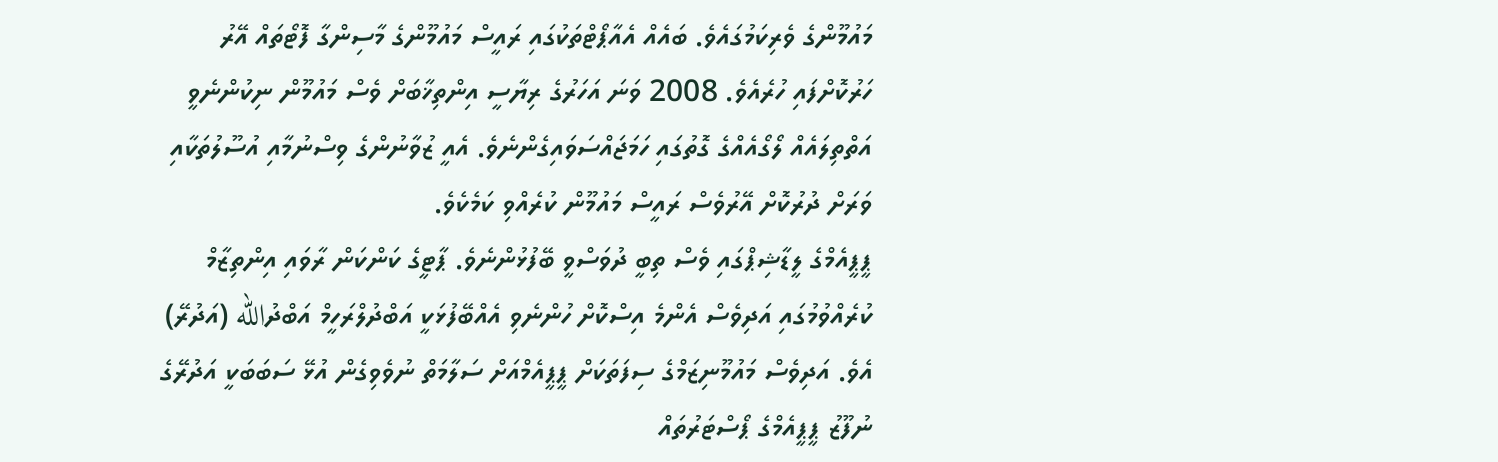މައުމޫންގެ ވެރިކަމުގައެވެ. ބައެއް އެއާޕޯޓްތަކުގައި ރައީސް މައުމޫންގެ މާސިންގާ ފޮޓޯތައް އޭރު ހަރުކޮށްފައި ހުރެއެވެ. 2008 ވަނަ އަހަރުގެ ރިޔާސީ އިންތިޚާބަށް ވެސް މައުމޫން ނިކުންނެވީ އަތްތިލައެއް ލޯގޯއެއްގެ ގޮތުގައި ހަމަޖައްސަވައިގެންނެވެ. އެއީ ޒުވާނުންގެ ވިސްނުމާއި އުސޫލުތަކާއި ވަރަށް ދުރުކޮށް އޭރުވެސް ރައީސް މައުމޫން ކުރެއްވި ކަމެކެވެ.
ޕީޕީއެމްގެ ލީޑާޝިޕްގައި ވެސް ތިބީ ދުވަސްވީ ބޭފުޅުންނެވެ. ޕާޓީގެ ކަންކަން ރާވައި އިންތިޒާމް ކުރެއްވުމުގައި އަދިވެސް އެންމެ އިސްކޮށް ހުންނެވި އެއްބޭފުޅަކީ އަބްދުލްރަހީމް އަބްދުالله (އަދުރޭ) އެވެ. އަދިވެސް މައުމޫނިޒަމްގެ ސިފަތަކަށް ޕީޕީއެމްއަށް ސަލާމަތް ނުވެވިގެން އުޅޭ ސަބަބަކީ އަދުރޭގެ ނުފޫޒު ޕީޕީއެމްގެ ޕޯސްޓަރުތައް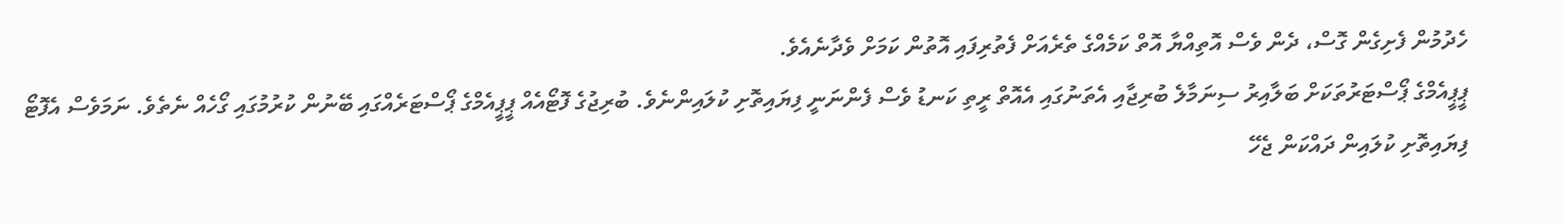ހެދުމުން ފެށިގެން ގޮސް، ދެން ވެސް އޮތިއްޔާ އޮތް ކަމެއްގެ ތެރެއަށް ފެތުރިފައި އޮތުން ކަމަށް ވެދާނެއެވެ.
ޕީޕީއެމްގެ ޕޯސްޓަރުތަކަށް ބަލާއިރު ސިނަމާލެ ބުރިޖާއި އެތަނުގައި އެއޮތް ރީތި ކަނޑު ވެސް ފެންނަނީ ފިޔައިތޮށި ކުލައިންނެވެ. ބުރިޖުގެ ފޮޓޯއެއް ޕީޕީއެމްގެ ޕޯސްޓަރެއްގައި ބޭނުން ކުރުމުގައި ގޯހެއް ނެތެވެ. ނަމަވެސް އެފޮޓޯ ފިޔައިތޮށި ކުލައިން ދައްކަން ޖެހޭ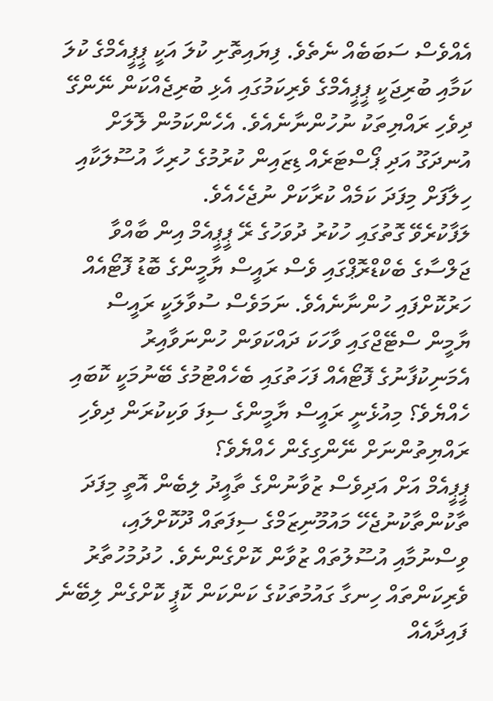އެއްވެސް ސަބަބެއް ނެތެވެ. ފިޔައިތޮށި ކުލަ އަކީ ޕީޕީއެމްގެ ކުލަ ކަމާއި ބުރިޖަކީ ޕީޕީއެމްގެ ވެރިކަމުގައި އެޅި ބުރިޖެއްކަން ނޭންގޭ ދިވެހި ރައްޔިތަކު ނުހުންނާނެއެވެ. އެހެންކަމުން ލޮލަށް އުނދަގޫ އަދި ޕޯސްޓަރެއް ޑިޒައިން ކުރުމުގެ ހުރިހާ އުސޫލަކާއި ހިލާފަށް މިފަދަ ކަމެއް ކުރާކަށް ނުޖެހެއެވެ.
ލަފާކުރެވޭ ގޮތުގައި ހުކުރު ދުވަހުގެ ރޭ ޕީޕީއެމް އިން ބާއްވާ ޖަލްސާގެ ބެކްޑްރޮޕްގައި ވެސް ރައީސް ޔާމީންގެ ބޮޑު ފޮޓޯއެއް ހަރުކޮށްފައި ހުންނާނެއެވެ. ނަމަވެސް ސުވާލަކީ ރައީސް ޔާމީން ސްޓޭޖްގައި ވާހަކަ ދައްކަވަން ހުންނަވާއިރު އެމަނިކުފާނުގެ ފޮޓޯއެއް ފަހަތުގައި ބެހެއްޓުމުގެ ބޭނުމަކީ ކޮބައި ހެއްޔެވެ؟ މިއުޅެނީ ރައީސް ޔާމީންގެ ސިފަ ވަކިކުރަން ދިވެހި ރައްޔިތުންނަށް ނޭންގިގެން ހެއްޔެވެ؟
ޕީޕީއެމް އަށް އަދިވެސް ޒުވާނުންގެ ތާއީދު ލިބެން އޮތީ މިފަދަ ތާކުންތާކުނުޖެހޭ މައުމޫނިޒަމްގެ ސިފަތައް ދޫކޮށްލައި، ވިސްނުމާއި އުސޫލުތައް ޒުވާން ކޮށްގެންނެވެ. ހުދުމުހުތާރު ވެރިކަންތައް ހިނގާ ގައުމުތަކުގެ ކަންކަން ކޮޕީ ކޮށްގެން ލިބޭނެ ފައިދާއެއް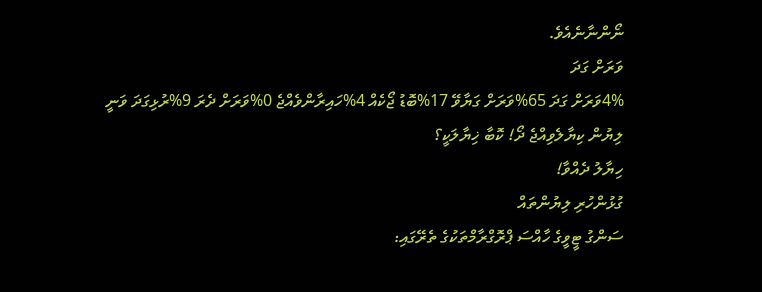ނޯންނާނެއެވެ.
ވަރަށް ގަދަ
4%ވަރަށް ގަދަ 65%ވަރަށް ގަޔާވޭ 17%ބޮޑު ޖޯކެއް 4%ހައިރާންވެއްޖެ 0%ވަރަށް ދެރަ 9%ރުޅިގަދަ ވަނީ
ލިޔުން ކިޔާލެވިއްޖެ ދޯ! ކޮބާ ޚިޔާލަކީ؟
ހިޔާލު ދެއްވާ!
ގުޅުންހުރި ލިޔުންތައް
ސަންގު ޓީވީގެ ހާއްސަ ޕްރޮގްރާމްތަކުގެ ތެރޭގައި: